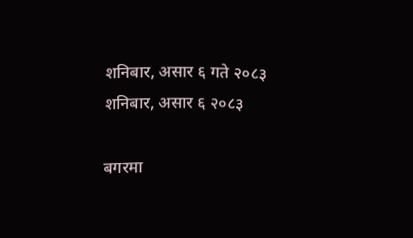शनिबार, असार ६ गते २०८३
शनिबार, असार ६ २०८३

बगरमा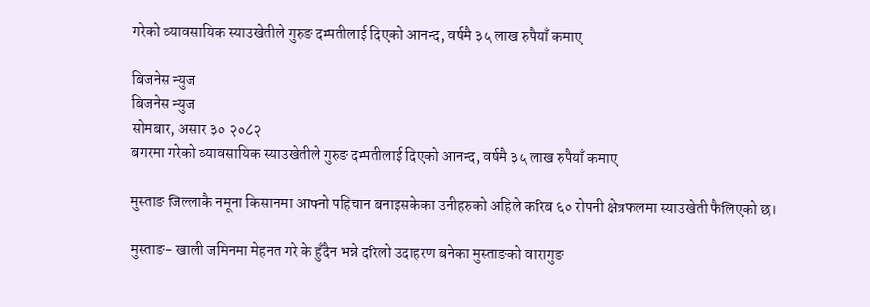गरेको व्यावसायिक स्याउखेतीले गुरुङ दम्पतीलाई दिएको आनन्द, वर्षमै ३५ लाख रुपैयाँ कमाए

बिजनेस न्युज
बिजनेस न्युज
सोमबार, असार ३० २०८२
बगरमा गरेको व्यावसायिक स्याउखेतीले गुरुङ दम्पतीलाई दिएको आनन्द, वर्षमै ३५ लाख रुपैयाँ कमाए

मुस्ताङ जिल्लाकै नमूना किसानमा आफ्नो पहिचान बनाइसकेका उनीहरुको अहिले करिब ६० रोपनी क्षेत्रफलमा स्याउखेती फैलिएको छ।

मुस्ताङ- खाली जमिनमा मेहनत गरे के हुँदैन भन्ने दरिलो उदाहरण बनेका मुस्ताङको वारागुङ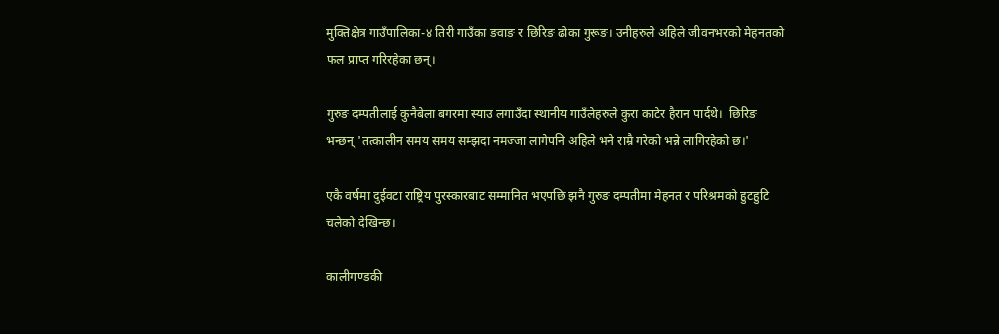मुक्तिक्षेत्र गाउँपालिका-४ तिरी गाउँका ङवाङ र छिरिङ ढोका गुरूङ। उनीहरुले अहिले जीवनभरको मेहनतको फल प्राप्त गरिरहेका छन्।

गुरुङ दम्पतीलाई कुनैबेला बगरमा स्याउ लगाउँदा स्थानीय गाउँलेहरुले कुरा काटेर हैरान पार्दथे।  छिरिङ भन्छन् 'तत्कालीन समय समय सम्झदा नमज्जा लागेपनि अहिले भने राम्रै गरेको भन्ने लागिरहेको छ।'

एकै वर्षमा दुईवटा राष्ट्रिय पुरस्कारबाट सम्मानित भएपछि झनै गुरुङ दम्पतीमा मेहनत र परिश्रमको हुटहुटि चलेको देखिन्छ।

कालीगण्डकी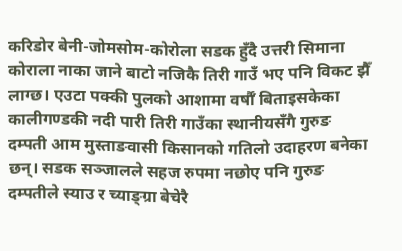करिडोर बेनी-जोमसोम-कोरोला सडक हुँदै उत्तरी सिमाना कोराला नाका जाने बाटो नजिकै तिरी गाउँ भए पनि विकट झैँ लाग्छ। एउटा पक्की पुलको आशामा वर्षौँ बिताइसकेका कालीगण्डकी नदी पारी तिरी गाउँका स्थानीयसँगै गुरुङ दम्पती आम मुस्ताङवासी किसानको गतिलो उदाहरण बनेका छन्। सडक सञ्जालले सहज रुपमा नछोए पनि गुरुङ दम्पतीले स्याउ र च्याङ्ग्रा बेचेरै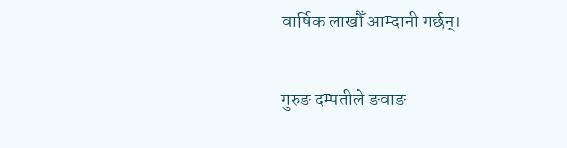वार्षिक लाखौँ आम्दानी गर्छन्।

गुरुङ दम्पतीले ङवाङ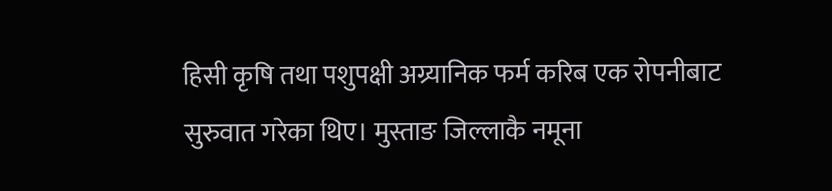हिसी कृषि तथा पशुपक्षी अग्र्यानिक फर्म करिब एक रोपनीबाट सुरुवात गरेका थिए। मुस्ताङ जिल्लाकै नमूना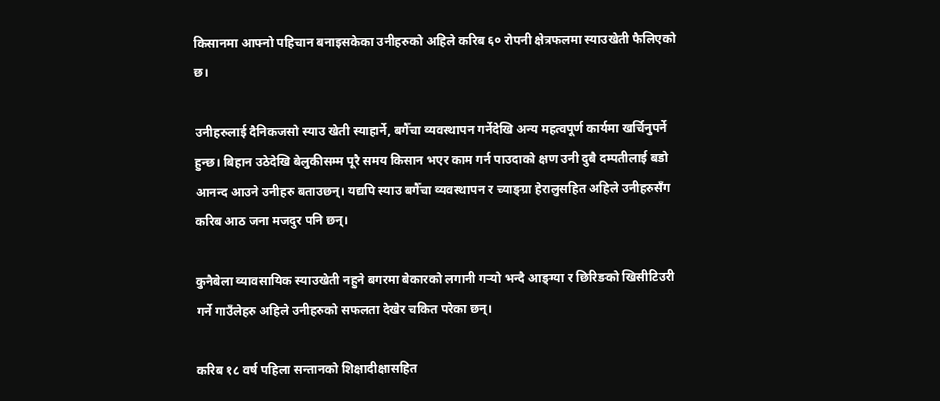किसानमा आफ्नो पहिचान बनाइसकेका उनीहरुको अहिले करिब ६० रोपनी क्षेत्रफलमा स्याउखेती फैलिएको छ।

उनीहरुलाई दैनिकजसो स्याउ खेती स्याहार्ने, बगैँचा व्यवस्थापन गर्नेदेखि अन्य महत्वपूर्ण कार्यमा खर्चिनुपर्ने हुन्छ। बिहान उठेदेखि बेलुकीसम्म पूरै समय किसान भएर काम गर्न पाउदाको क्षण उनी दुबै दम्पतीलाई बडो आनन्द आउने उनीहरु बताउछन्। यद्यपि स्याउ बगैँचा व्यवस्थापन र च्याङ्ग्रा हेरालुसहित अहिले उनीहरुसँग करिब आठ जना मजदुर पनि छन्।

कुनैबेला व्यावसायिक स्याउखेती नहुने बगरमा बेकारको लगानी गर्‍यो भन्दै आङ्ग्या र छिरिङको खिसीटिउरी गर्ने गाउँलेहरु अहिले उनीहरुको सफलता देखेर चकित परेका छन्।

करिब १८ वर्ष पहिला सन्तानको शिक्षादीक्षासहित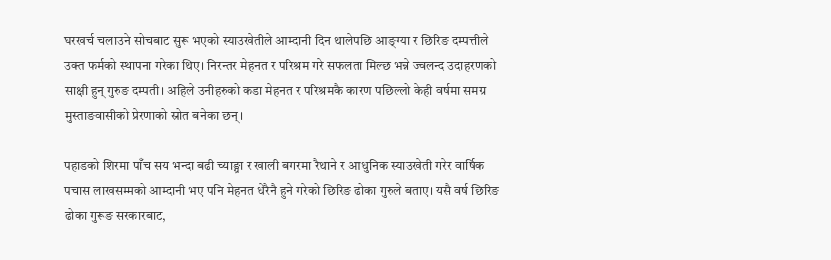घरखर्च चलाउने सोचबाट सुरू भएको स्याउखेतीले आम्दानी दिन थालेपछि आङ्ग्या र छिरिङ दम्पत्तीले उक्त फर्मको स्थापना गरेका थिए। निरन्तर मेहनत र परिश्रम गरे सफलता मिल्छ भन्ने ज्वलन्द उदाहरणको साक्षी हुन् गुरुङ दम्पती। अहिले उनीहरुको कडा मेहनत र परिश्रमकै कारण पछिल्लो केही वर्षमा समग्र मुस्ताङवासीको प्रेरणाको स्रोत बनेका छन्।

पहाडको शिरमा पाँच सय भन्दा बढी च्याङ्ग्रा र खाली बगरमा रैथाने र आधुनिक स्याउखेती गरेर वार्षिक पचास लाखसम्मको आम्दानी भए पनि मेहनत धेरैनै हुने गरेको छिरिङ ढोका गुरुले बताए। यसै वर्ष छिरिङ ढोका गुरूङ सरकारबाट,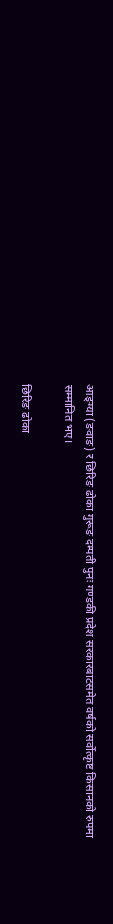आङ्ग्या (ङवाङ) र छिरिङ ढोका गुरूङ दम्पती पुनः गण्डकी प्रदेश सरकारबाटसमेत वर्षको सर्वोत्कृष्ट किसानको रुपमा सम्मानित भए।

छिरिङ ढोका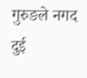गुरुङले नगद दुई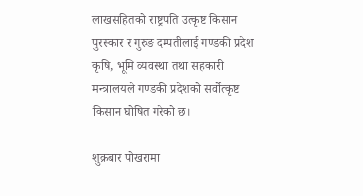लाखसहितको राष्ट्रपति उत्कृष्ट किसान पुरस्कार र गुरुङ दम्पतीलाई गण्डकी प्रदेश कृषि, भूमि व्यवस्था तथा सहकारी मन्त्रालयले गण्डकी प्रदेशको सर्वोत्कृष्ट किसान घोषित गरेको छ।

शुक्रबार पोखरामा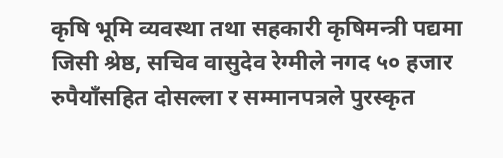कृषि भूमि व्यवस्था तथा सहकारी कृषिमन्त्री पद्यमा जिसी श्रेष्ठ, सचिव वासुदेव रेग्मीले नगद ५० हजार रुपैयाँसहित दोसल्ला र सम्मानपत्रले पुरस्कृत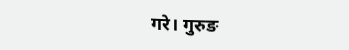गरे। गुरुङ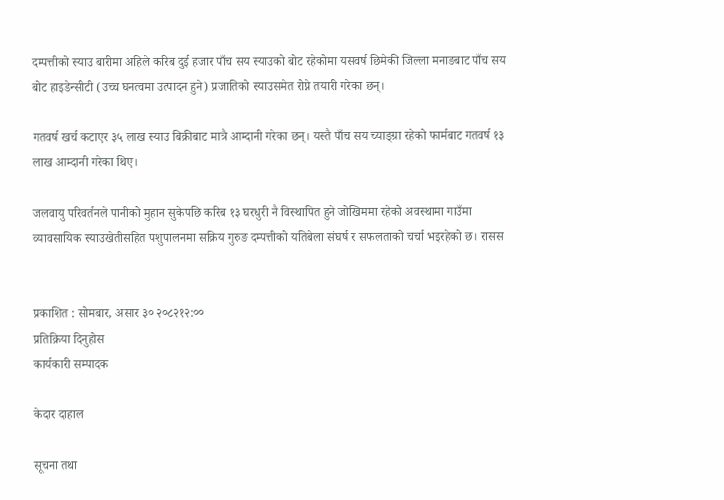दम्पत्तीको स्याउ बारीमा अहिले करिब दुई हजार पाँच सय स्याउको बोट रहेकोमा यसवर्ष छिमेकी जिल्ला मनाङबाट पाँच सय बोट हाइडेन्सीटी (उच्च घनत्वमा उत्पादन हुने) प्रजातिको स्याउसमेत रोप्ने तयारी गरेका छन्।

गतवर्ष खर्च कटाएर ३५ लाख स्याउ बिक्रीबाट मात्रै आम्दानी गरेका छन्। यस्तै पाँच सय च्याङ्ग्रा रहेको फार्मबाट गतवर्ष १३ लाख आम्दानी गरेका थिए।

जलवायु परिवर्तनले पानीको मुहान सुकेपछि करिब १३ घरधुरी नै विस्थापित हुने जोखिममा रहेको अवस्थामा गाउँमा व्यावसायिक स्याउखेतीसहित पशुपालनमा सक्रिय गुरुङ दम्पत्तीको यतिबेला संघर्ष र सफलताको चर्चा भइरहेको छ। रासस


प्रकाशित : सोमबार, असार ३० २०८२१२:००
प्रतिक्रिया दिनुहोस
कार्यकारी सम्पादक

केदार दाहाल

सूचना तथा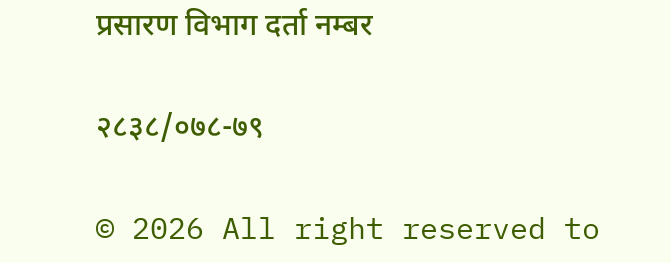प्रसारण विभाग दर्ता नम्बर

२८३८/०७८-७९

© 2026 All right reserved to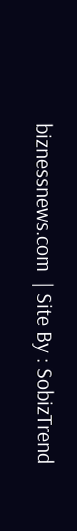biznessnews.com  | Site By : SobizTrend